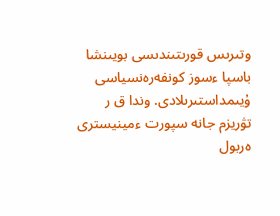وتىرىس قورىتىندىسى بويىنشا باسپا ءسوز كونفەرەنسياسى ۇيىمداستىرىلادى. وندا ق ر تۋريزم جانە سپورت ءمينيسترى ەربول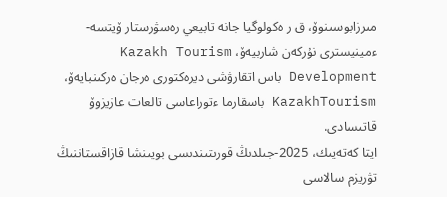مىرزابوسىنوۆ، ق ر ەكولوگيا جانە تابيعي رەسۋرستار ۆيتسە-ءمينيسترى نۇركەن شاربيەۆ، Kazakh Tourism Development باس اتقارۋشى ديرەكتورى ەرجان ەركىنبايەۆ، KazakhTourism باسقارما ءتوراعاسى تالعات عازيزوۆ قاتىسادى.
ايتا كەتەيىك، 2025-جىلدىڭ قورىتىندىسى بويىنشا قازاقستاننىڭ تۋريزم سالاسى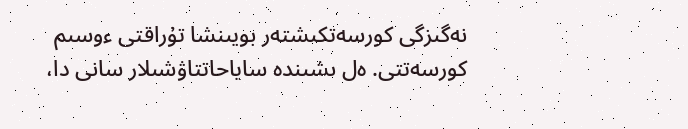نەگىزگى كورسەتكىشتەر بويىنشا تۇراقتى ءوسىم كورسەتتى. ەل ىشىندە ساياحاتتاۋشىلار سانى دا،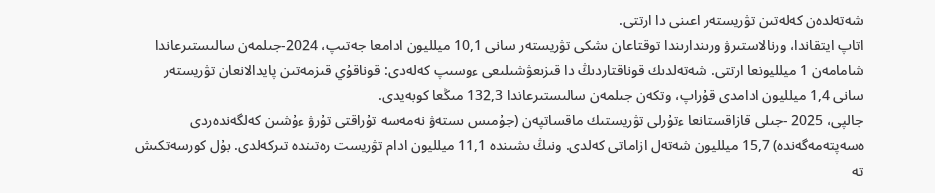شەتەلدەن كەلەتىن تۋريستەر اعىنى دا ارتتى.
اتاپ ايتقاندا، ورنالاستىرۋ ورىندارىندا توقتاعان ىشكى تۋريستەر سانى 10,1 ميلليون ادامعا جەتىپ، 2024-جىلمەن سالىستىرعاندا شامامەن 1 ميلليونعا ارتتى. شەتەلدىك قوناقتاردىڭ دا قىزىعۋشىلىعى ءوسىپ كەلەدى: قوناقۇي قىزمەتىن پايدالانعان تۋريستەر سانى 1,4 ميلليون ادامدى قۇراپ، وتكەن جىلمەن سالىستىرعاندا 132,3 مىڭعا كوبەيدى.
جالپى، 2025 -جىلى قازاقستانعا ءتۇرلى تۋريستىك ماقساتپەن (جۇمىس ىستەۋ نەمەسە تۇراقتى تۇرۋ ءۇشىن كەلگەندەردى ەسەپتەمەگەندە) 15,7 ميلليون شەتەل ازاماتى كەلدى. ونىڭ ىشىندە 11,1 ميلليون ادام تۋريست رەتىندە تىركەلدى. بۇل كورسەتكىش تە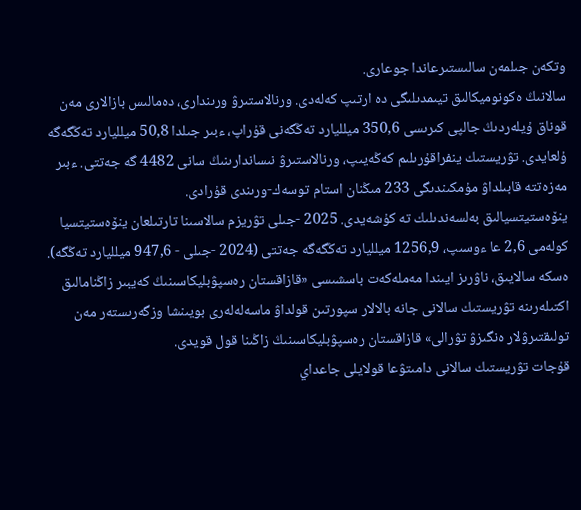وتكەن جىلمەن سالىستىرعاندا جوعارى.
سالانىڭ ەكونوميكالىق تيىمدىلىگى دە ارتىپ كەلەدى. ورنالاستىرۋ ورىندارى، دەمالىس بازالارى مەن قوناق ۇيلەردىڭ جالپى كىرىسى 350,6 ميلليارد تەڭگەنى قۇراپ، ءبىر جىلدا 50,8 ميلليارد تەڭگەگە ۇلعايدى. تۋريستىك ينفراقۇرىلىم كەڭەيىپ، ورنالاستىرۋ نىساندارىنىڭ سانى 4482 گە جەتتى. ءبىر مەزەتتە قابىلداۋ مۇمكىندىگى 233 مىڭنان استام توسەك-ورىندى قۇرادى.
ينۆەستيتسيالىق بەلسەندىلىك تە كۇشەيدى. 2025 -جىلى تۋريزم سالاسىنا تارتىلعان ينۆەستيتسيا كولەمى 2,6 عا ءوسىپ، 1256,9 ميلليارد تەڭگەگە جەتتى (2024 -جىلى - 947,6 ميلليارد تەڭگە).
ەسكە سالايىق، ناۋرىز ايىندا مەملەكەت باسشىسى «قازاقستان رەسپۋبليكاسىنىڭ كەيبىر زاڭنامالىق اكتىلەرىنە تۋريستىك سالانى جانە بالالار سپورتىن قولداۋ ماسەلەلەرى بويىنشا وزگەرىستەر مەن تولىقتىرۋلار ەنگىزۋ تۋرالى» قازاقستان رەسپۋبليكاسىنىڭ زاڭىنا قول قويدى.
قۇجات تۋريستىك سالانى دامىتۋعا قولايلى جاعداي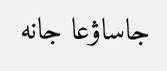جاساۋعا جانە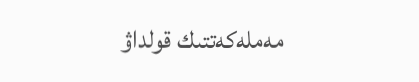مەملەكەتتىك قولداۋ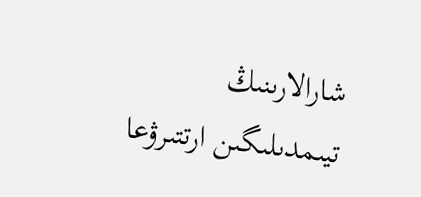شارالارىنىڭ تيىمدىلىگىن ارتتىرۋعا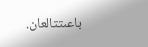باعىتتالعان.